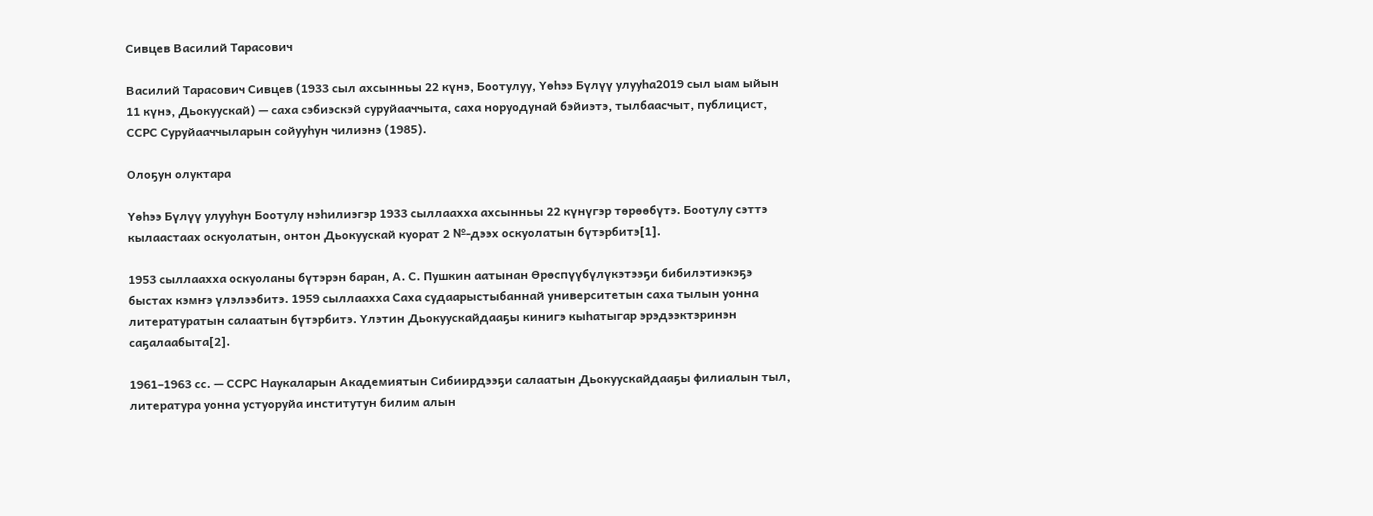Сивцев Василий Тарасович

Василий Тарасович Сивцев (1933 сыл ахсынньы 22 күнэ, Боотулуу, Үөһээ Бүлүү улууһа2019 сыл ыам ыйын 11 күнэ, Дьокуускай) — саха сэбиэскэй суруйааччыта, саха норуодунай бэйиэтэ, тылбаасчыт, публицист, ССРС Суруйааччыларын сойууһун чилиэнэ (1985).

Олоҕун олуктара

Үөһээ Бүлүү улууһун Боотулу нэһилиэгэр 1933 сыллаахха ахсынньы 22 күнүгэр төрөөбүтэ. Боотулу сэттэ кылаастаах оскуолатын, онтон Дьокуускай куорат 2 №-дээх оскуолатын бүтэрбитэ[1].

1953 сыллаахха оскуоланы бүтэрэн баран, А. С. Пушкин аатынан Өрөспүүбүлүкэтээҕи бибилэтиэкэҕэ быстах кэмҥэ үлэлээбитэ. 1959 сыллаахха Саха судаарыстыбаннай университетын саха тылын уонна литературатын салаатын бүтэрбитэ. Үлэтин Дьокуускайдааҕы кинигэ кыһатыгар эрэдээктэринэн саҕалаабыта[2].

1961–1963 сс. — ССРС Наукаларын Академиятын Сибиирдээҕи салаатын Дьокуускайдааҕы филиалын тыл, литература уонна устуоруйа институтун билим алын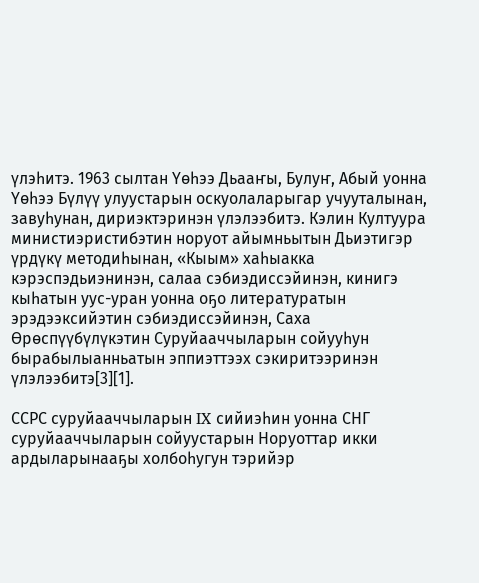үлэһитэ. 1963 сылтан Үөһээ Дьааҥы, Булуҥ, Абый уонна Үөһээ Бүлүү улуустарын оскуолаларыгар учууталынан, завуһунан, дириэктэринэн үлэлээбитэ. Кэлин Култуура министиэристибэтин норуот айымньытын Дьиэтигэр үрдүкү методиһынан, «Кыым» хаһыакка кэрэспэдьиэнинэн, салаа сэбиэдиссэйинэн, кинигэ кыһатын уус-уран уонна оҕо литературатын эрэдээксийэтин сэбиэдиссэйинэн, Саха Өрөспүүбүлүкэтин Суруйааччыларын сойууһун бырабылыанньатын эппиэттээх сэкиритээринэн үлэлээбитэ[3][1].

ССРС суруйааччыларын IX сийиэһин уонна СНГ суруйааччыларын сойуустарын Норуоттар икки ардыларынааҕы холбоһугун тэрийэр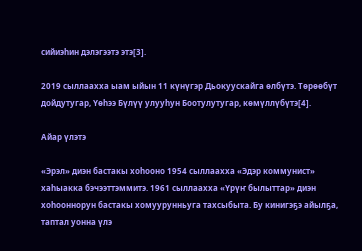сийиэһин дэлэгээтэ этэ[3].

2019 сыллаахха ыам ыйын 11 күнүгэр Дьокуускайга өлбүтэ. Төрөөбүт дойдутугар, Үөһээ Бүлүү улууһун Боотулутугар, көмүллүбүтэ[4].

Айар үлэтэ

«Эрэл» диэн бастакы хоһооно 1954 сыллаахха «Эдэр коммунист» хаһыакка бэчээттэммитэ. 1961 сыллаахха «Үрүҥ былыттар» диэн хоһооннорун бастакы хомуурунньуга тахсыбыта. Бу кинигэҕэ айылҕа, таптал уонна үлэ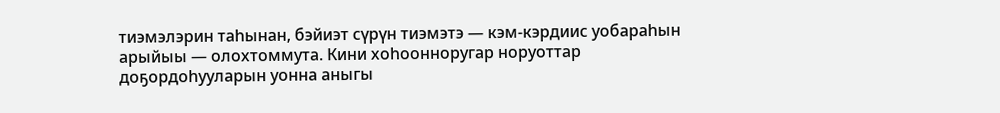тиэмэлэрин таһынан, бэйиэт сүрүн тиэмэтэ — кэм-кэрдиис уобараһын арыйыы — олохтоммута. Кини хоһоонноругар норуоттар доҕордоһууларын уонна аныгы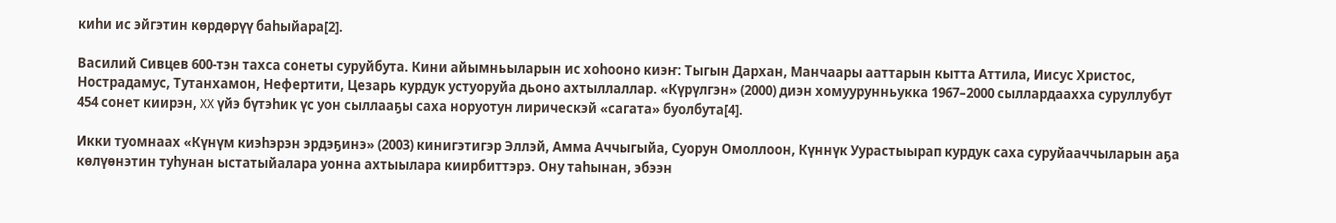киһи ис эйгэтин көрдөрүү баһыйара[2].

Василий Сивцев 600-тэн тахса сонеты суруйбута. Кини айымньыларын ис хоһооно киэҥ: Тыгын Дархан, Манчаары ааттарын кытта Аттила, Иисус Христос, Нострадамус, Тутанхамон, Нефертити, Цезарь курдук устуоруйа дьоно ахтыллаллар. «Күрүлгэн» (2000) диэн хомуурунньукка 1967–2000 сыллардаахха суруллубут 454 сонет киирэн, XX үйэ бүтэһик үс уон сыллааҕы саха норуотун лирическэй «сагата» буолбута[4].

Икки туомнаах «Күнүм киэһэрэн эрдэҕинэ» (2003) кинигэтигэр Эллэй, Амма Аччыгыйа, Суорун Омоллоон, Күннүк Уурастыырап курдук саха суруйааччыларын аҕа көлүөнэтин туһунан ыстатыйалара уонна ахтыылара киирбиттэрэ. Ону таһынан, эбээн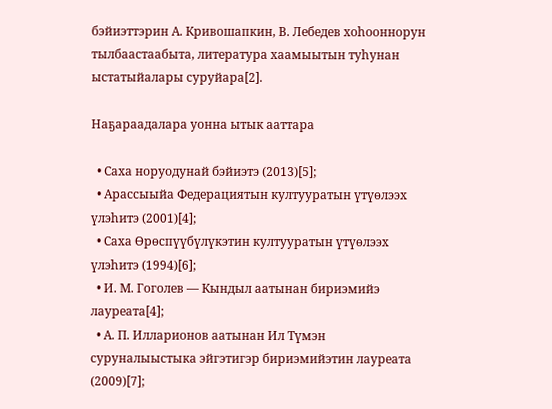бэйиэттэрин А. Кривошапкин, В. Лебедев хоһооннорун тылбаастаабыта, литература хаамыытын туһунан ыстатыйалары суруйара[2].

Наҕараадалара уонна ытык ааттара

  • Саха норуодунай бэйиэтэ (2013)[5];
  • Арассыыйа Федерациятын култууратын үтүөлээх үлэһитэ (2001)[4];
  • Саха Өрөспүүбүлүкэтин култууратын үтүөлээх үлэһитэ (1994)[6];
  • И. М. Гоголев — Кындыл аатынан бириэмийэ лауреата[4];
  • А. П. Илларионов аатынан Ил Түмэн суруналыыстыка эйгэтигэр бириэмийэтин лауреата (2009)[7];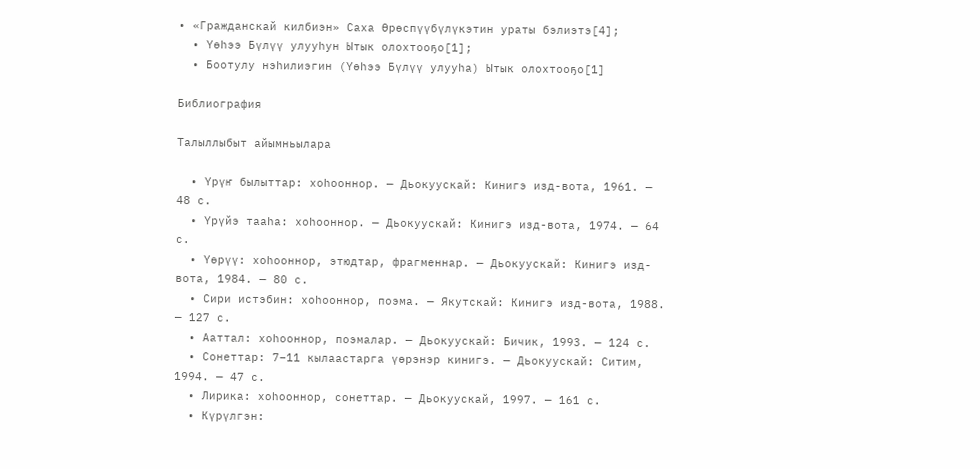• «Гражданскай килбиэн» Саха Өрөспүүбүлүкэтин ураты бэлиэтэ[4];
  • Үөһээ Бүлүү улууһун Ытык олохтооҕо[1];
  • Боотулу нэһилиэгин (Үөһээ Бүлүү улууһа) Ытык олохтооҕо[1]

Библиография

Талыллыбыт айымньылара

  • Үрүҥ былыттар: хоһооннор. — Дьокуускай: Кинигэ изд-вота, 1961. — 48 с.
  • Үрүйэ тааһа: хоһооннор. — Дьокуускай: Кинигэ изд-вота, 1974. — 64 с.
  • Үөрүү: хоһооннор, этюдтар, фрагменнар. — Дьокуускай: Кинигэ изд-вота, 1984. — 80 с.
  • Сири истэбин: хоһооннор, поэма. — Якутскай: Кинигэ изд-вота, 1988. — 127 с.
  • Ааттал: хоһооннор, поэмалар. — Дьокуускай: Бичик, 1993. — 124 с.
  • Сонеттар: 7–11 кылаастарга үөрэнэр кинигэ. — Дьокуускай: Ситим, 1994. — 47 с.
  • Лирика: хоһооннор, сонеттар. — Дьокуускай, 1997. — 161 с.
  • Күрүлгэн: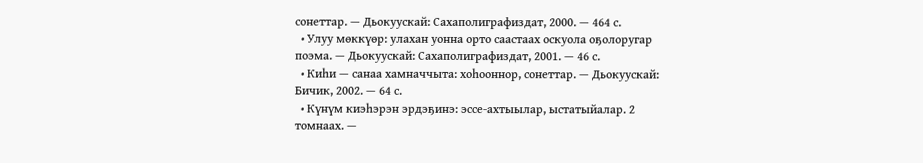сонеттар. — Дьокуускай: Сахаполиграфиздат, 2000. — 464 с.
  • Улуу мөккүөр: улахан уонна орто саастаах оскуола оҕолоругар поэма. — Дьокуускай: Сахаполиграфиздат, 2001. — 46 с.
  • Киһи — санаа хамначчыта: хоһооннор, сонеттар. — Дьокуускай: Бичик, 2002. — 64 с.
  • Күнүм киэһэрэн эрдэҕинэ: эссе-ахтыылар, ыстатыйалар. 2 томнаах. —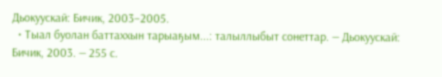Дьокуускай: Бичик, 2003–2005.
  • Тыал буолан баттаххын тарыаҕым...: талыллыбыт сонеттар. — Дьокуускай: Бичик, 2003. — 255 с.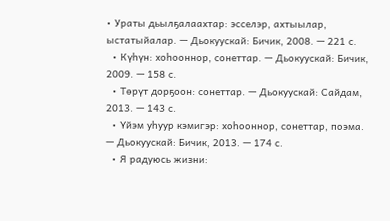• Ураты дьылҕалаахтар: эсселэр, ахтыылар, ыстатыйалар. — Дьокуускай: Бичик, 2008. — 221 с.
  • Күһүн: хоһооннор, сонеттар. — Дьокуускай: Бичик, 2009. — 158 с.
  • Төрүт дорҕоон: сонеттар. — Дьокуускай: Сайдам, 2013. — 143 с.
  • Үйэм уһуур кэмигэр: хоһооннор, сонеттар, поэма. — Дьокуускай: Бичик, 2013. — 174 с.
  • Я радуюсь жизни: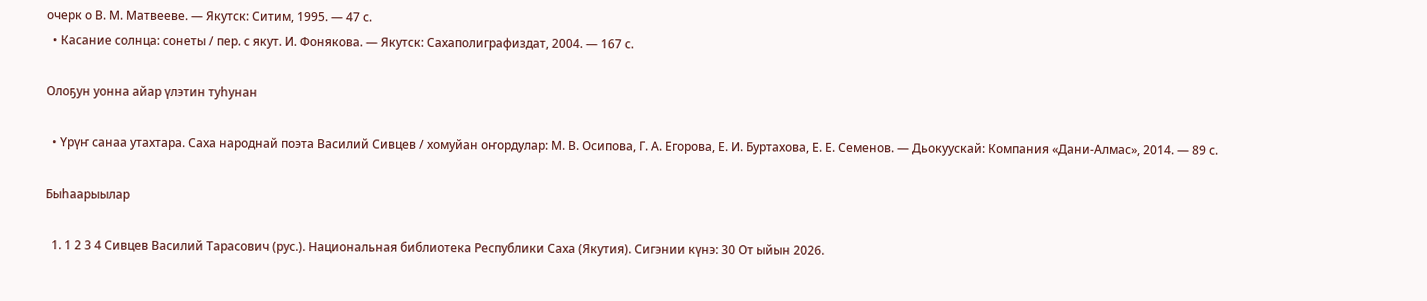очерк о В. М. Матвееве. — Якутск: Ситим, 1995. — 47 с.
  • Касание солнца: сонеты / пер. с якут. И. Фонякова. — Якутск: Сахаполиграфиздат, 2004. — 167 с.

Олоҕун уонна айар үлэтин туһунан

  • Үрүҥ санаа утахтара. Саха народнай поэта Василий Сивцев / хомуйан оҥордулар: М. В. Осипова, Г. А. Егорова, Е. И. Буртахова, Е. Е. Семенов. — Дьокуускай: Компания «Дани-Алмас», 2014. — 89 с.

Быһаарыылар

  1. 1 2 3 4 Сивцев Василий Тарасович (рус.). Национальная библиотека Республики Саха (Якутия). Сигэнии күнэ: 30 От ыйын 2026.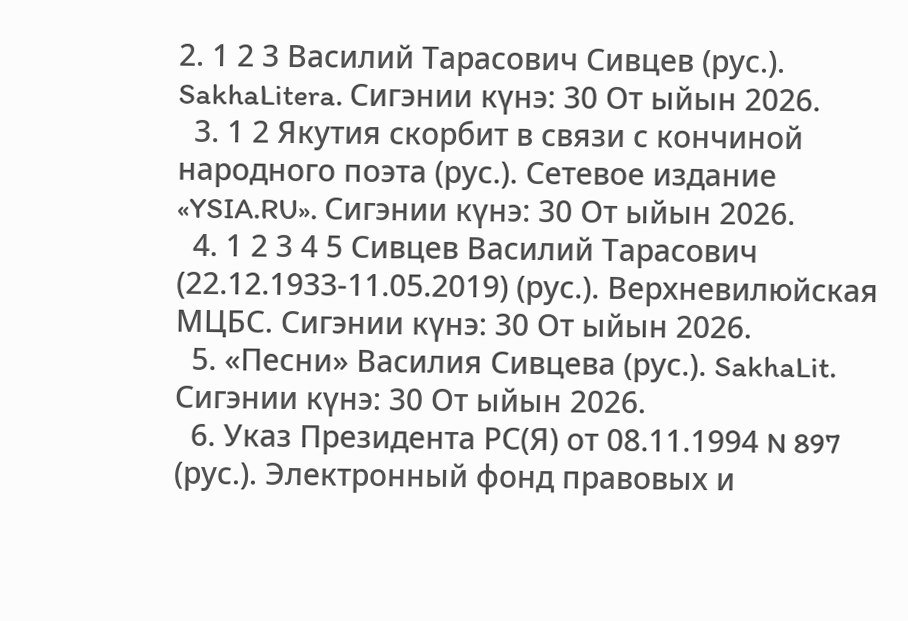2. 1 2 3 Василий Тарасович Сивцев (рус.). SakhaLitera. Сигэнии күнэ: 30 От ыйын 2026.
  3. 1 2 Якутия скорбит в связи с кончиной народного поэта (рус.). Сетевое издание «YSIA.RU». Сигэнии күнэ: 30 От ыйын 2026.
  4. 1 2 3 4 5 Сивцев Василий Тарасович (22.12.1933-11.05.2019) (рус.). Верхневилюйская МЦБС. Сигэнии күнэ: 30 От ыйын 2026.
  5. «Песни» Василия Сивцева (рус.). SakhaLit. Сигэнии күнэ: 30 От ыйын 2026.
  6. Указ Президента РС(Я) от 08.11.1994 N 897 (рус.). Электронный фонд правовых и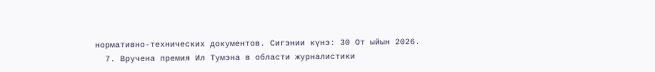нормативно-технических документов. Сигэнии күнэ: 30 От ыйын 2026.
  7. Вручена премия Ил Тумэна в области журналистики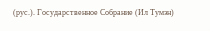(рус.). Государственное Собрание (Ил Тумэн)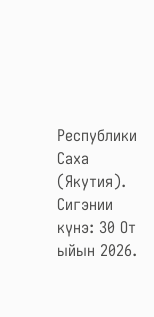Республики Саха (Якутия). Сигэнии күнэ: 30 От ыйын 2026.